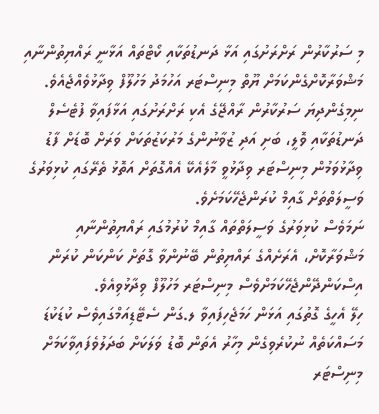މި ސަރުކާރުން ރަށްރަށުގައި އަޅާ ދަނޑުތަކާއި ކޯޓްތައް އަޅާނީ ރައްޔިތުންނާއި މަޝްވަރާކޮށްގެންކަމަށް ޔޫތް މިނިސްޓަރ އަހުމަދު މަހުލޫފް ވިދާޅުވެއްޖެއެވެ.
ނިމިގެންދިޔަ ސަރުކާރުން ރާއްޖޭގެ އެކި ރަށްރަށުގައި އަޅާފައިވާ ފުޓެސެލް ދަނޑުތަކާއި ވޮލީ، ބަށި އަދި ޒުވާނުންގެ މަރުކަޒުތަކަށް ވަރަށް ބޮޑަށް ފާޑު ވިދާޅުވަމުން މިނިސްޓަރ ވިދާޅުވީ މާލެއެކޭ އެއްގޮތަށް އަތޮޅު ތެރޭގައި ކުޅިވަރުގެ ވަސީލަތްތަށް ގާއިމް ކުރަންޖެހޭކަމަށެވެ.
ނަމަވެސް ކުޅިވަރުގެ ވަސީލަތްތައް ގާއިމް ކުރުމުގައި ރައްޔިތުންނާއި މަޝްވަރާކޮށް، އެރަށެއްގެ ރައްޔިތުން ބޭނުންވާ ގޮތަށް ކަންކަން ކުރަން އިސްކަންދޭންޖެހޭކަމަށްވެސް މިނިސްޓަރ މަހުލޫފް ވިދާޅުވިއެވެ.
ހިލޭ އެހީގެ ގޮތުގައި އަޅަން ހަމަޖެހިފައިވާ ލ.ގަން ސެޓޭޑިއަމްގައިވެސް ކުޑަކުޑަ މަސައްކަތެއް ނުކުރެވިގެން މިހާރު އެތަން ބޮޑު ވަލަކަށް ބަދަލުވެފައިވާކަމަށް މިނިސްޓަރ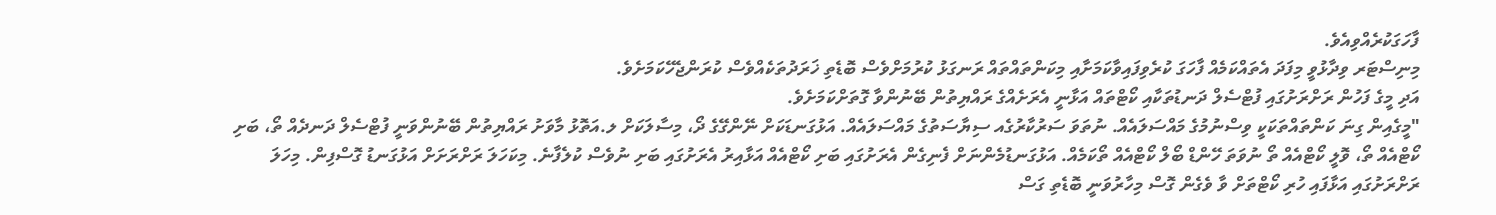ފާހަގަކުރެއްވިއެވެ.
މިނިސްޓަރ ވިދާޅުވީ މިފަދަ އެތައްކަމެއް ފާހަގަ ކުރެވިފައިވާކަމަށާއި މިކަންތައްތައް ރަނގަޅު ކުރުމަށްވެސް ބޮޑެތި ޚަރަދުތަކެއްވެސް ކުރަންޖެހޭކަމަށެވެ.
އަދި މީގެ ފަހުން ރަށްރަށުގައި ފުޓްސެލް ދަނޑުތަކާއި ކޯޓްތައް އަޅާނީ އެރަށެއްގެ ރައްޔިތުން ބޭނުންވާ ގޮތަށްކަމަށެވެ.
"މީގެއިން ގިނަ ކަންތައްތަކަކީ ވިސްނުމުގެ މައްސަލައެއް. ނުތަވަ ސަރުކާރުގެއ ސިޔާސަތުގެ މައްސަލައެއް. އަޅުގަނޑަކަށް ނޭންގޭގެ ދޯ، މިސާލަކަށް ލ.އަތޮޅު މާވަށު ރައްޔިތުން ބޭނުންވަނީ ފުޓްސެލް ދަނދެއް ތޯ، ބަށި ކޯޓްއެއް ތޯ، ވޮލީ ކޯޓްއެއް ތޯ ނުވަތަ ހޭންޑް ބޯލް ކޯޓްއެއް ތޯކަމެއް. އަޅުގަނޑުމެންނަށް ފެނިގެން އެރަށުގައި ބަށި ކޯޓްއެއް އަޅާއިރު އެރަށުގައި ބަށި ނުވެސް ކުލެފާނެ. މިކަހަލަ ރަށްރަށަށް އަޅުގަނޑު ގޮސްފިން. މިހަލަ ރަށްރަށުގައި އަޅާފައި ހުރި ކޯޓްތަށް ވާ ވެގެން ގޮސް މިހާރުވަނީ ބޮޑެތި ގަސް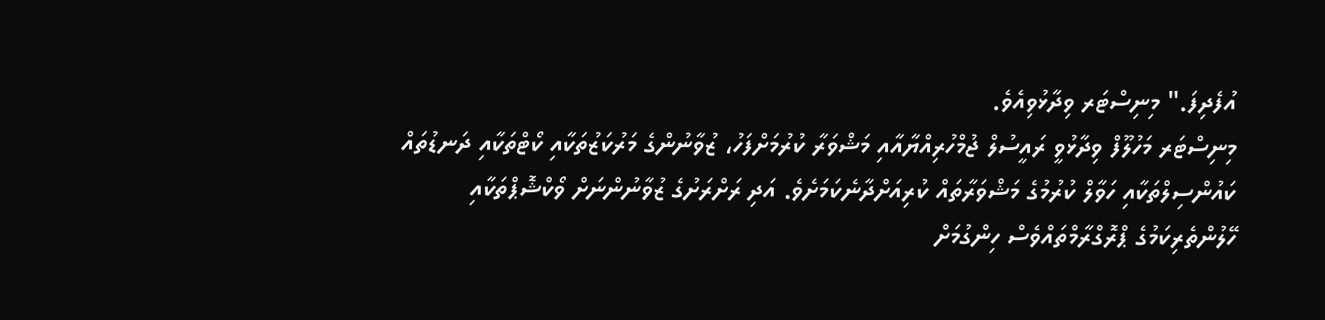އުފެދިފަ." މިނިސްޓަރ ވިދާޅުވިއެވެ.
މިނިސްޓަރ މަހުލޫފް ވިދާޅުވީ ރައީސުލް ޖުމްހުރިއްޔާއާއި މަޝްވަރާ ކުރުމަށްފަހު، ޒުވާނުންގެ މަރުކަޒުތަކާއި ކޯޓްތަކާއި ދަނޑުތައް ކައުންސިލްތަކާއި ހަވާލް ކުރުމުގެ މަޝްވަރާތައް ކުރިއަށްދާނެކަމަށެވެ. އަދި ރަށްރަށުގެ ޒުވާނުންނަށް ވޯކްޝޮޕްތަކާއި ހޭލުންތެރިކަމުގެ ޕްރޮގްރާމްތައްވެސް ހިންގުމަށް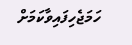ހަމަޖެހިފައިވާކަމަށް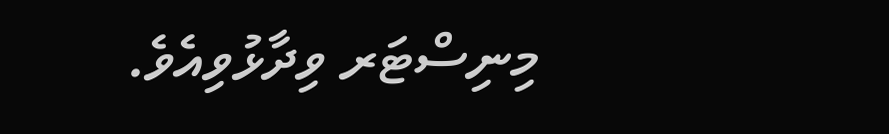މިނިސްޓަރ ވިދާޅުވިއެވެ.